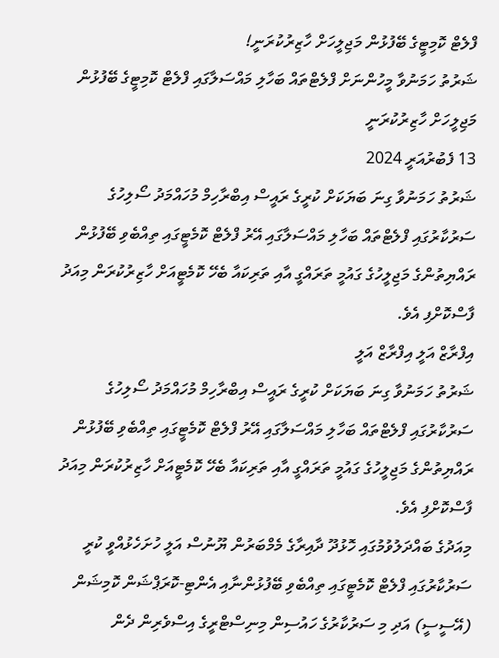ފްލެޓް ކޮމިޓީގެ ބޭފުޅުން މަޖިލީހަށް ހާޒިރުކުރަނީ!
ޝަރުތު ހަމަނުވާ މީހުންނަށް ފްލެޓްތައް ބަހާލި މައްސަލާގައި ފްލެޓް ކޮމިޓީގެ ބޭފުޅުން މަޖިލީހަށް ހާޒިރުކުރަނީ
13 ފެބުރުއަރީ 2024
ޝަރުތު ހަމަނުވާ ގިނަ ބަޔަކަށް ކުރީގެ ރައީސް އިބްރާހިމް މުހައްމަދު ސޯލިހުގެ ސަރުކާރުގައި ފްލެޓްތައް ބަހާލި މައްސަލާގައި އޭރު ފްލެޓް ކޮމެޓީގައި ތިއްބެވި ބޭފުޅުން ރައްޔިތުންގެ މަޖިލީހުގެ ގައުމީ ތަރައްގީ އާއި ތަރިކައާ ބެހޭ ކޮމެޓީއަށް ހާޒިރުކުރަން މިއަދު ފާސްކޮށްފި އެވެ.
އިފްރާޒް އަލީ އިފްރާޒް އަލީ
ޝަރުތު ހަމަނުވާ ގިނަ ބަޔަކަށް ކުރީގެ ރައީސް އިބްރާހިމް މުހައްމަދު ސޯލިހުގެ ސަރުކާރުގައި ފްލެޓްތައް ބަހާލި މައްސަލާގައި އޭރު ފްލެޓް ކޮމެޓީގައި ތިއްބެވި ބޭފުޅުން ރައްޔިތުންގެ މަޖިލީހުގެ ގައުމީ ތަރައްގީ އާއި ތަރިކައާ ބެހޭ ކޮމެޓީއަށް ހާޒިރުކުރަން މިއަދު ފާސްކޮށްފި އެވެ.
މިއަދުގެ ބައްދަލުވުމުގައި ހޮޅުދޫ ދާއިރާގެ މެމްބަރުން ޔޫނުސް އަލީ ހުށަހެޅުއްވީ ކުރީ ސަރުކާރުގައި ފްލެޓް ކޮމެޓީގައި ތިއްބެވި ބޭފުޅުންނާއި އެންޓި-ކޮރަޕްޝަން ކޮމިޝަން (އޭސީސީ) އަދި މި ސަރުކާރުގެ ހައުސިން މިނިސްޓްރީގެ އިސްވެރިން ދެން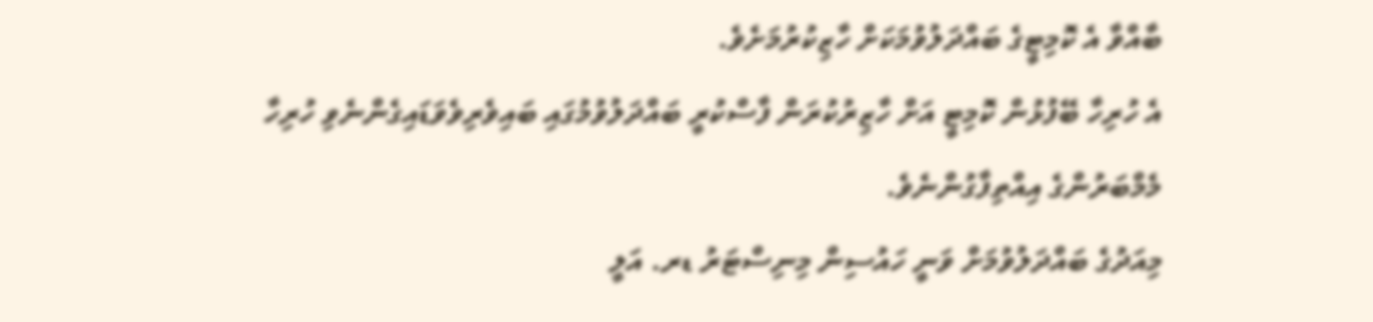ބާއްވާ އެ ކޮމިޓީގެ ބައްދަލުވުމަކަށް ހާޒިކުރުމަށެވެ.
އެ ހުރިހާ ބޭފުޅުން ކޮމިޓީ އަށް ހާޒިރުކުރަން ފާސްކުރީ ބައްދަލުވުމުގައި ބައިވެރިވެވަޑައިގެންނެވި ހުރިހާ މެމްބަރުންގެ އިއްތިފާގުންނެވެ.
މިއަދުގެ ބައްދަލުވުމަށް ވަނީ ހައުސިން މިނިސްޓަރު ޑރ. އަލީ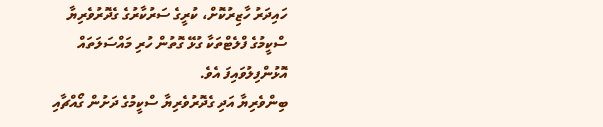ހައިދަރު ހާޒިރުކޮށް، ކުރީގެ ސަރުކާރުގެ ގެދޮރުވެރިޔާ ސްކީމުގެ ފްލެޓްތަކާ ގުޅޭ ގޮތުން ހުރި މައްސަލަތައް އޮޅުންފިލުވައިފަ އެވެ.
ބިންވެރިޔާ އަދި ގެދޮރުވެރިޔާ ސްކީމުގެ ދަށުން ގޯއްޗާއި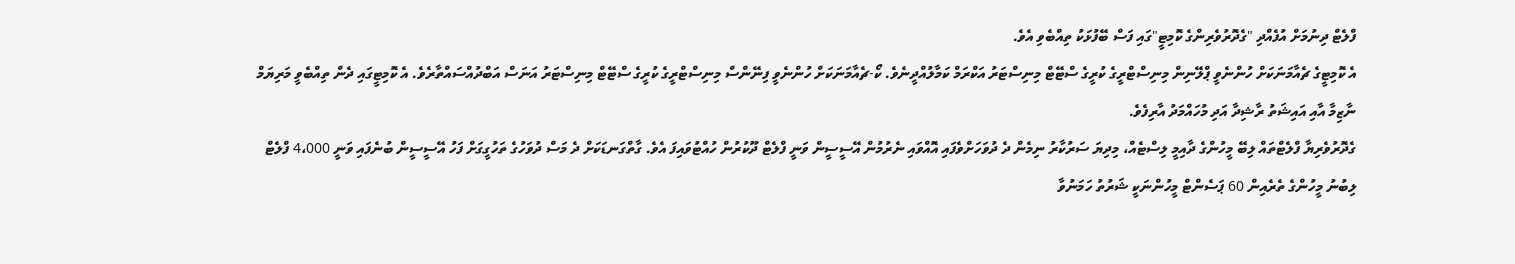ފްލެޓް ދިނުމަށް އުފެއްދި "ގެދޮރުވެރިންގެ ކޮމިޓީ"ގައި ފަސް ބޭފުޅަކު ތިއްބެވި އެވެ.
އެ ކޮމިޓީގެ ޗެއާމަނަކަށް ހުންނެވީ ޕްލޭނިން މިނިސްޓްރީގެ ކުރީގެ ސްޓޭޓް މިނިސްޓަރު އަކްރަމް ކަމާލުއްދީނެވެ. ކޯ-ޗެއާމަނަކަށް ހުންނެވީ ފިނޭންސް މިނިސްޓްރީގެ ކުރީގެ ސްޓޭޓް މިނިސްޓަރު އަނަސް އަބްދުއްސައްތާރެވެ. އެ ކޮމިޓީގައި ދެން ތިއްބެވީ މަރިޔަމް ނާޒިމާ އާއި އައިޝަތު ރާޝިދާ އަދި މުހައްމަދު އާރިފެވެ.
ގެދޮރުވެރިޔާ ފްލެޓްތައް ލިބޭ މީހުންގެ ދާއިމީ ލިސްޓެއް، މިދިޔަ ސަރުކާރު ނިމެން ދެ ދުވަހަށްވެފައި އޮއްވައި ނެރުމުން އޭސީސީން ވަނީ ފްލެޓް ދޫކުރުން ހުއްޓުވައިފަ އެވެ. ގާތްގަނޑަކަށް ދެ މަސް ދުވަހުގެ ތަހުގީގަށް ފަހު އޭސީސީން ބުނެފައި ވަނީ 4،000 ފްލެޓް ލިބުނު މީހުންގެ ތެރެއިން 60 ޕަސެންޓް މީހުންނަކީ ޝަރުތު ހަމަނުވާ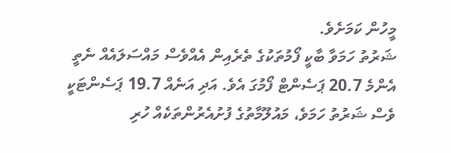މީހުން ކަމަށެވެ.
ޝަރުތު ހަމަވާ ބާކީ ފޯމުތަކުގެ ތެރެއިން އެއްވެސް މައްސަލައެއް ނެތީ އެންމެ 20.7 ޕަސެންޓް ފޯމުގަ އެވެ. އަދި އަނެއް 19.7 ޕަސެންޓަކީ ވެސް ޝަރުތު ހަމަވެ، މައުލޫމާތުގެ ފުށުއެރުންތަކެއް ހުރި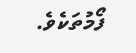ފޯމުތަކެވެ.